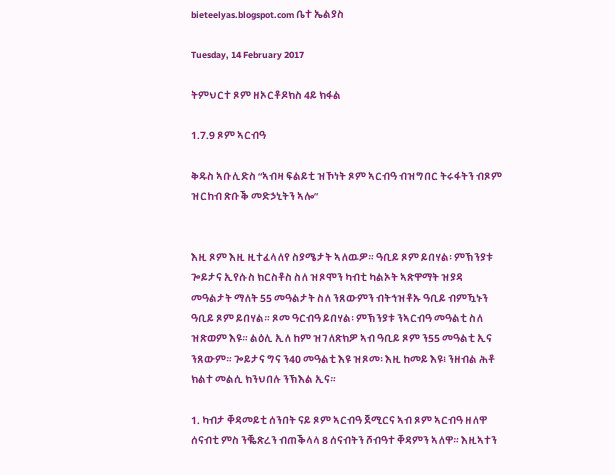bieteelyas.blogspot.com ቤተ ኤልያስ

Tuesday, 14 February 2017

ትምህርተ ጾም ዘኦርቶዶክስ 4ይ ክፋል

1.7.9 ጾም ኣርብዓ

ቅዱስ ኣቡሊድስ “ኣብዛ ፍልይቲ ዝኾነት ጾም ኣርብዓ ብዝግበር ትሩፋትን ብጾም ዝርከብ ጽቡቕ መድኃኒትን ኣሎ”


እዚ ጾም እዚ ዚተፈላለየ ስያሜታት ኣለዉዎ። ዓቢይ ጾም ይበሃል፡ ምኽንያቱ ጐይታና ኢየሱስ ክርስቶስ ስለ ዝጾሞን ካብቲ ካልኦት ኣጽዋማት ዝያዳ መዓልታት ማለት 55 መዓልታት ስለ ንጸውምን ብትኅዝቶኡ ዓቢይ ብምዃኑን ዓቢይ ጾም ይበሃል። ጾመ ዓርብዓ ይበሃል፡ ምኽንያቱ ንኣርብዓ መዓልቲ ስለ ዝጽወም እዩ። ልዕሊ ኢለ ከም ዝገለጽክዎ ኣብ ዓቢይ ጾም ን55 መዓልቲ ኢና ንጸውም። ጐይታና ግና ን40 መዓልቲ እዩ ዝጾመ፡ እዚ ከመይ እዩ፧ ንዘብል ሕቶ ክልተ መልሲ ክንህበሉ ንኽእል ኢና።

1. ካብታ ቐዳመይቲ ሰንበት ናይ ጾም ኣርብዓ ጀሚርና ኣብ ጾም ኣርብዓ ዘለዋ ሰናብቲ ምስ ንቘጽረን ብጠቕላላ 8 ሰናብትን ሾብዓተ ቐዳምን ኣለዋ። እዚኣተን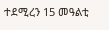ተደሚረን 15 መዓልቲ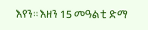እየን። እዘን 15 መዓልቲ ድማ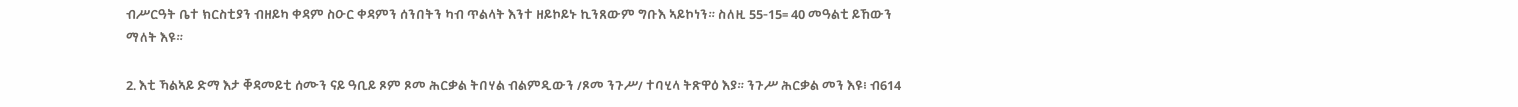ብሥርዓት ቤተ ክርስቲያን ብዘይካ ቀዳም ስዑር ቀዳምን ሰንበትን ካብ ጥልላት እንተ ዘይኮይኑ ኪንጸውም ግቡእ ኣይኮነን። ስለዚ 55-15= 40 መዓልቲ ይኸውን ማለት እዩ።

2. እቲ ኻልኣይ ድማ እታ ቐዳመይቲ ሰሙን ናይ ዓቢይ ጾም ጾመ ሕርቃል ትበሃል ብልምዲውን /ጾመ ንጉሥ/ ተባሂላ ትጽዋዕ እያ። ንጉሥ ሕርቃል መን እዩ፧ ብ614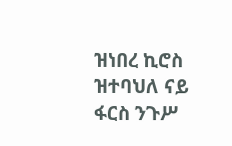ዝነበረ ኪሮስ ዝተባህለ ናይ ፋርስ ንጉሥ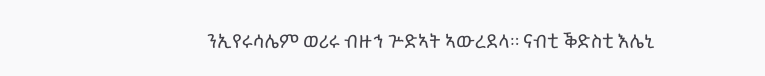ንኢየሩሳሌም ወሪሩ ብዙኅ ጕድኣት ኣውረደላ። ናብቲ ቕድስቲ እሌኒ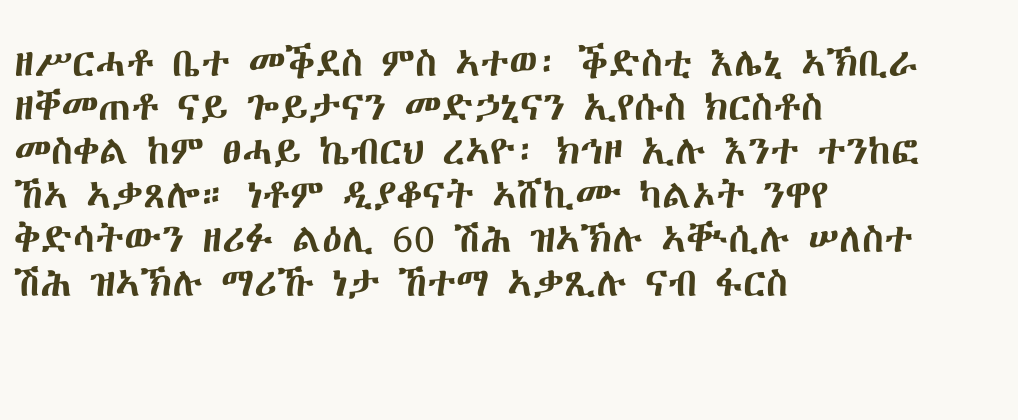ዘሥርሓቶ ቤተ መቕደስ ምስ ኣተወ፡ ቕድስቲ እሌኒ ኣኽቢራ ዘቐመጠቶ ናይ ጐይታናን መድኃኒናን ኢየሱስ ክርስቶስ መስቀል ከም ፀሓይ ኬብርህ ረኣዮ፡ ክኅዞ ኢሉ እንተ ተንከፎ ኸኣ ኣቃጸሎ። ነቶም ዲያቆናት ኣሸኪሙ ካልኦት ንዋየ ቅድሳትውን ዘሪፉ ልዕሊ 60 ሽሕ ዝኣኽሉ ኣቚሲሉ ሠለስተ ሽሕ ዝኣኽሉ ማሪኹ ነታ ኸተማ ኣቃጺሉ ናብ ፋርስ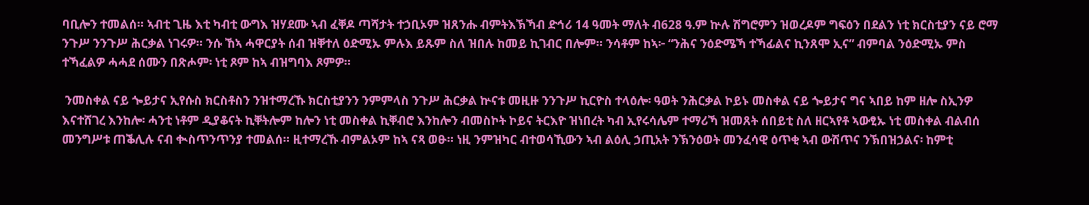ባቢሎን ተመልሰ። ኣብቲ ጊዜ እቲ ካብቲ ውግእ ዝሃደሙ ኣብ ፈቐዶ ጣሻታት ተኃቢኦም ዝጸንሑ ብምትእኽኻብ ድኅሪ 14 ዓመት ማለት ብ628 ዓ.ም ኵሉ ሽግሮምን ዝወረዶም ግፍዕን በደልን ነቲ ክርስቲያን ናይ ሮማ ንጉሥ ንንጉሥ ሕርቃል ነገሩዎ። ንሱ ኸኣ ሓዋርያት ሰብ ዝቐተለ ዕድሚኡ ምሉእ ይጹም ስለ ዝበሉ ከመይ ኪገብር በሎም። ንሳቶም ከኣ፦ “ንሕና ንዕድሜኻ ተኻፊልና ኪንጸሞ ኢና” ብምባል ንዕድሚኡ ምስ ተኻፈልዎ ሓሓደ ሰሙን በጽሖም፡ ነቲ ጾም ከኣ ብዝግባእ ጾምዎ።

 ንመስቀል ናይ ጐይታና ኢየሱስ ክርስቶስን ንዝተማረኹ ክርስቲያንን ንምምላስ ንጉሥ ሕርቃል ኵናቱ መዚዙ ንንጉሥ ኪርዮስ ተላዕሎ፡ ዓወት ንሕርቃል ኮይኑ መስቀል ናይ ጐይታና ግና ኣበይ ከም ዘሎ ስኢንዎ እናተሸገረ እንከሎ፡ ሓንቲ ነቶም ዲያቆናት ኪቐትሎም ከሎን ነቲ መስቀል ኪቐብሮ እንከሎን ብመስኮት ኮይና ትርእዮ ዝነበረት ካብ ኢየሩሳሌም ተማሪኻ ዝመጸት ሰበይቲ ስለ ዘርኣየቶ ኣውፂኡ ነቲ መስቀል ብልብሰ መንግሥቱ ጠቕሊሉ ናብ ቊስጥንጥንያ ተመልሰ። ዚተማረኹ ብምልኦም ከኣ ናጻ ወፁ። ነዚ ንምዝካር ብተወሳኺውን ኣብ ልዕሊ ኃጢአት ንኽንዕወት መንፈሳዊ ዕጥቂ ኣብ ውሽጥና ንኽበዝኃልና፡ ከምቲ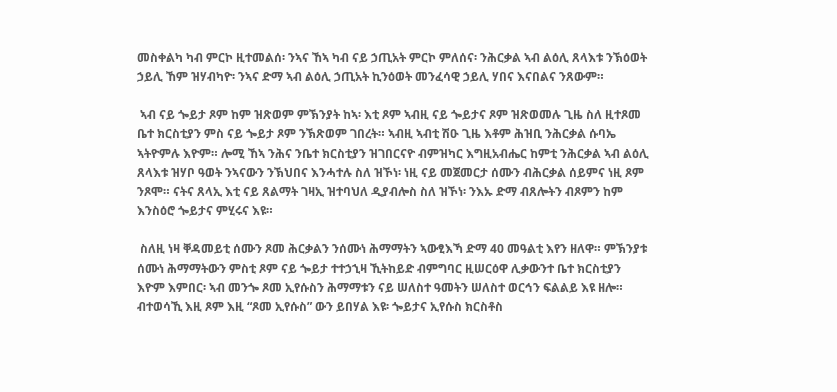መስቀልካ ካብ ምርኮ ዚተመልሰ፡ ንኣና ኸኣ ካብ ናይ ኃጢአት ምርኮ ምለሰና፡ ንሕርቃል ኣብ ልዕሊ ጸላእቱ ንኽዕወት ኃይሊ ኸም ዝሃብካዮ፡ ንኣና ድማ ኣብ ልዕሊ ኃጢአት ኪንዕወት መንፈሳዊ ኃይሊ ሃበና እናበልና ንጸውም።

 ኣብ ናይ ጐይታ ጾም ከም ዝጽወም ምኽንያት ከኣ፡ እቲ ጾም ኣብዚ ናይ ጐይታና ጾም ዝጽወመሉ ጊዜ ስለ ዚተጾመ ቤተ ክርስቲያን ምስ ናይ ጐይታ ጾም ንኽጽወም ገበረት። ኣብዚ ኣብቲ ሽዑ ጊዜ እቶም ሕዝቢ ንሕርቃል ሱባኤ ኣትዮምሉ እዮም። ሎሚ ኸኣ ንሕና ንቤተ ክርስቲያን ዝገበርናዮ ብምዝካር እግዚአብሔር ከምቲ ንሕርቃል ኣብ ልዕሊ ጸላእቱ ዝሃቦ ዓወት ንኣናውን ንኽህበና እንሓተሉ ስለ ዝኾነ፡ ነዚ ናይ መጀመርታ ሰሙን ብሕርቃል ሰይምና ነዚ ጾም ንጾሞ። ናትና ጸላኢ እቲ ናይ ጸልማት ገዛኢ ዝተባህለ ዲያብሎስ ስለ ዝኾነ፡ ንእኡ ድማ ብጸሎትን ብጾምን ከም እንስዕሮ ጐይታና ምሂሩና እዩ።

 ስለዚ ነዛ ቐዳመይቲ ሰሙን ጾመ ሕርቃልን ንሰሙነ ሕማማትን ኣውፂእኻ ድማ 40 መዓልቲ እየን ዘለዋ። ምኽንያቱ ሰሙነ ሕማማትውን ምስቲ ጾም ናይ ጐይታ ተተኃኂዛ ኺትከይድ ብምግባር ዚሠርዕዋ ሊቃውንተ ቤተ ክርስቲያን እዮም እምበር፡ ኣብ መንጐ ጾመ ኢየሱስን ሕማማቱን ናይ ሠለስተ ዓመትን ሠለስተ ወርኅን ፍልልይ እዩ ዘሎ። ብተወሳኺ እዚ ጾም እዚ “ጾመ ኢየሱስ” ውን ይበሃል እዩ፡ ጐይታና ኢየሱስ ክርስቶስ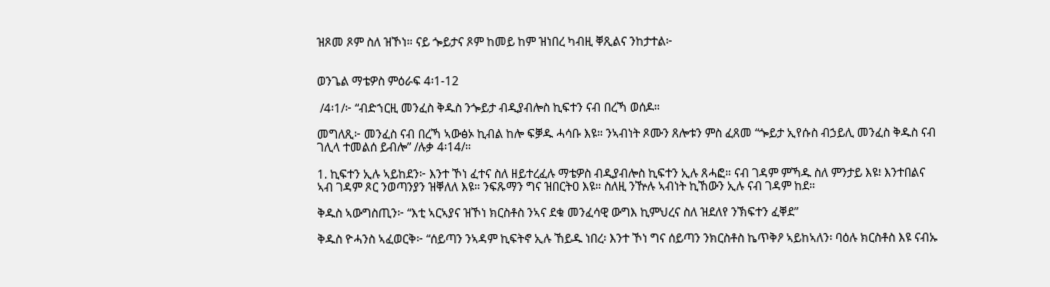ዝጾመ ጾም ስለ ዝኾነ። ናይ ጐይታና ጾም ከመይ ከም ዝነበረ ካብዚ ቐጺልና ንከታተል፦


ወንጌል ማቴዎስ ምዕራፍ 4፡1-12

 /4፡1/፦ “ብድኀርዚ መንፈስ ቅዱስ ንጐይታ ብዲያብሎስ ኪፍተን ናብ በረኻ ወሰዶ።

መግለጺ፦ መንፈስ ናብ በረኻ ኣውፅኦ ኪብል ከሎ ፍቓዱ ሓሳቡ እዩ። ንኣብነት ጾሙን ጸሎቱን ምስ ፈጸመ “ጐይታ ኢየሱስ ብኃይሊ መንፈስ ቅዱስ ናብ ገሊላ ተመልሰ ይብሎ” /ሉቃ 4፡14/።

1. ኪፍተን ኢሉ ኣይከደን፦ እንተ ኾነ ፈተና ስለ ዘይተረፈሉ ማቴዎስ ብዲያብሎስ ኪፍተን ኢሉ ጸሓፎ። ናብ ገዳም ምኻዱ ስለ ምንታይ እዩ፧ እንተበልና ኣብ ገዳም ጾር ንወጣንያን ዝቐለለ እዩ። ንፍጹማን ግና ዝበርትዐ እዩ። ስለዚ ንዅሉ ኣብነት ኪኸውን ኢሉ ናብ ገዳም ከደ።

ቅዱስ ኣውግስጢን፦ “እቲ ኣርኣያና ዝኾነ ክርስቶስ ንኣና ደቁ መንፈሳዊ ውግእ ኪምህረና ስለ ዝደለየ ንኽፍተን ፈቐደ”

ቅዱስ ዮሓንስ ኣፈወርቅ፦ “ሰይጣን ንኣዳም ኪፍትኖ ኢሉ ኸይዱ ነበረ፡ እንተ ኾነ ግና ሰይጣን ንክርስቶስ ኬጥቅዖ ኣይከኣለን፡ ባዕሉ ክርስቶስ እዩ ናብኡ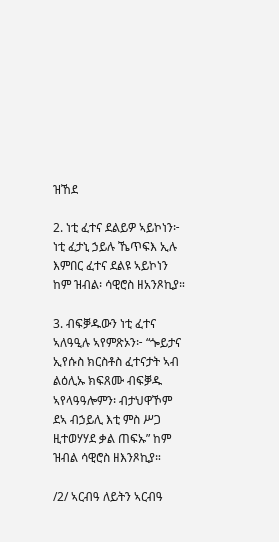ዝኸደ

2. ነቲ ፈተና ደልይዎ ኣይኮነን፦ ነቲ ፈታኒ ኃይሉ ኼጥፍእ ኢሉ እምበር ፈተና ደልዩ ኣይኮነን ከም ዝብል፡ ሳዊሮስ ዘአንጾኪያ።

3. ብፍቓዱውን ነቲ ፈተና ኣለዓዒሉ ኣየምጽኦን፦ “ጐይታና ኢየሱስ ክርስቶስ ፈተናታት ኣብ ልዕሊኡ ክፍጸሙ ብፍቓዱ ኣየላዓዓሎምን፡ ብታህዋኾም ደኣ ብኃይሊ እቲ ምስ ሥጋ ዚተወሃሃደ ቃል ጠፍኡ” ከም ዝብል ሳዊሮስ ዘእንጾኪያ።

/2/ ኣርብዓ ለይትን ኣርብዓ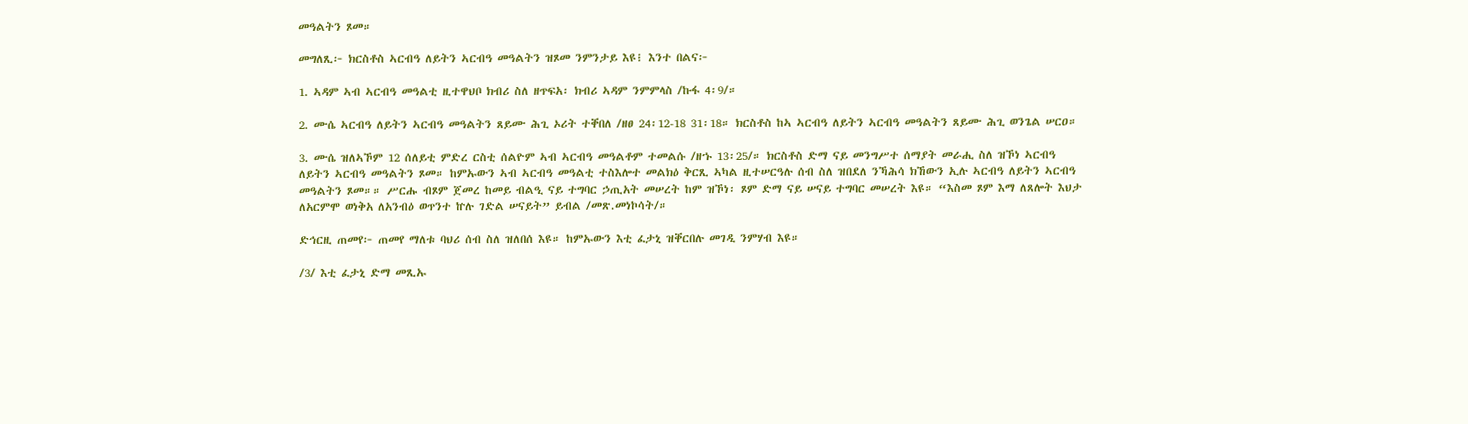መዓልትን ጾመ።

መግለጺ፦ ክርስቶስ ኣርብዓ ለይትን ኣርብዓ መዓልትን ዝጾመ ንምንታይ እዩ፧ እንተ በልና፦

1. ኣዳም ኣብ ኣርብዓ መዓልቲ ዚተዋህቦ ክብሪ ስለ ዘጥፍአ፡ ክብሪ ኣዳም ንምምላስ /ኩፋ 4፡9/።

2. ሙሴ ኣርብዓ ለይትን ኣርብዓ መዓልትን ጸይሙ ሕጊ ኦሪት ተቐበለ /ዘፀ 24፡12-18 31፡18። ክርስቶስ ከኣ ኣርብዓ ለይትን ኣርብዓ መዓልትን ጸይሙ ሕጊ ወንጌል ሠርዐ።

3. ሙሴ ዝለኣኾም 12 ሰለይቲ ምድረ ርስቲ ሰልዮም ኣብ ኣርብዓ መዓልቶም ተመልሱ /ዘኁ 13፡25/። ክርስቶስ ድማ ናይ መንግሥተ ሰማያት መራሒ ስለ ዝኾነ ኣርብዓ ለይትን ኣርብዓ መዓልትን ጾመ። ከምኡውን ኣብ ኣርብዓ መዓልቲ ተስእሎተ መልክዕ ቅርጺ ኣካል ዚተሠርዓሉ ሰብ ስለ ዝበደለ ንኻሕሳ ክኸውን ኢሉ ኣርብዓ ለይትን ኣርብዓ መዓልትን ጾመ።። ሥርሑ ብጾም ጀመረ ከመይ ብልዒ ናይ ተግባር ኃጢአት መሠረት ከም ዝኾነ፡ ጾም ድማ ናይ ሠናይ ተግባር መሠረት እዩ። “እስመ ጾም እማ ለጸሎት እህታ ለአርምሞ ወነቅአ ለአንብዕ ወጥንተ ኵሉ ገድል ሠናይት” ይብል /መጽ.መነኮሳት/።

ድኅርዚ ጠመየ፦ ጠመየ ማለቱ ባህሪ ሰብ ስለ ዝለበሰ እዩ። ከምኡውን እቲ ፈታኒ ዝቐርበሉ መገዲ ንምሃብ እዩ።

/3/ እቲ ፈታኒ ድማ መጺኡ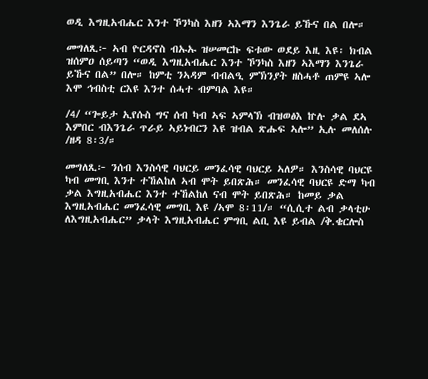ወዲ እግዚአብሔር እንተ ኾንካስ እዘን ኣእማን እንጌራ ይኹና በል በሎ።

መግለጺ፦ ኣብ ዮርዳኖስ ብኡኡ ዝሠመርኩ ፍቱው ወደይ እዚ እዩ፡ ክብል ዝሰምዐ ሰይጣን “ወዲ እግዚአብሔር እንተ ኾንካስ እዘን ኣእማን እንጌራ ይኹና በል” በሎ። ከምቲ ንኣዳም ብብልዒ ምኽንያት ዘስሓቶ ጠምዩ ኣሎ እሞ ኅብስቲ ርእዩ እንተ ሰሓተ ብምባል እዩ።

/4/ “ጐይታ ኢየሱስ ግና ሰብ ካብ ኣፍ ኣምላኽ ብዝወፅእ ኵሉ ቃል ደኣ እምበር ብእንጌራ ጥራይ ኣይነብርን እዩ ዝብል ጽሑፍ ኣሎ” ኢሉ መለሰሉ /ዘዳ 8፡3/።

መግለጺ፦ ንሰብ እንስሳዊ ባህርይ መንፈሳዊ ባህርይ ኣለዎ። እንስሳዊ ባህርዩ ካብ መግቢ እንተ ተኸልከለ ኣብ ሞት ይበጽሕ። መንፈሳዊ ባህርዩ ድማ ካብ ቃል እግዚአብሔር እንተ ተኸልከለ ናብ ሞት ይበጽሕ። ከመይ ቃል እግዚአብሔር መንፈሳዊ መግቢ እዩ /ኣሞ 8፡11/። “ሲሲተ ልብ ቃላቲሁ ለእግዚአብሔር” ቃላት እግዚአብሔር ምግቢ ልቢ እዩ ይብል /ቅ.ቄርሎስ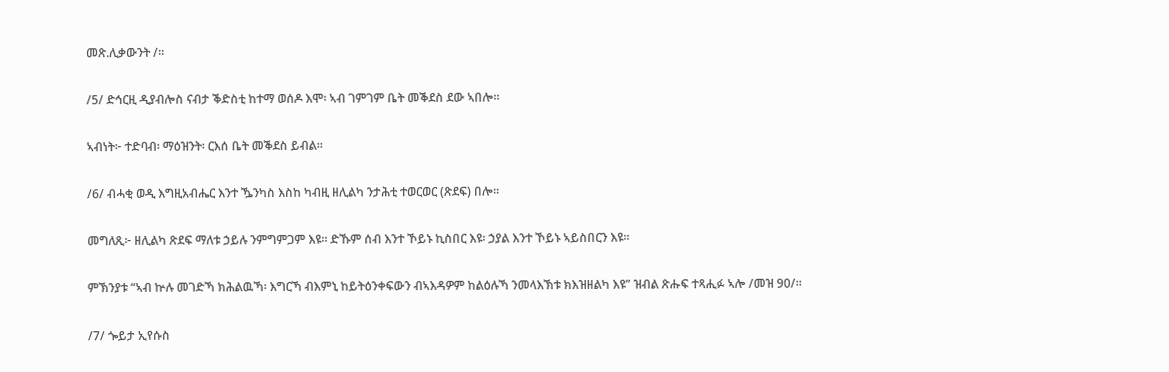መጽ.ሊቃውንት /።

/5/ ድኅርዚ ዲያብሎስ ናብታ ቕድስቲ ከተማ ወሰዶ እሞ፡ ኣብ ገምገም ቤት መቕደስ ደው ኣበሎ።

ኣብነት፦ ተድባብ፡ ማዕዝንት፡ ርእሰ ቤት መቕደስ ይብል።

/6/ ብሓቂ ወዲ እግዚአብሔር እንተ ዄንካስ እስከ ካብዚ ዘሊልካ ንታሕቲ ተወርወር (ጽደፍ) በሎ።

መግለጺ፦ ዘሊልካ ጽደፍ ማለቱ ኃይሉ ንምግምጋም እዩ። ድኹም ሰብ እንተ ኾይኑ ኪስበር እዩ፡ ኃያል እንተ ኾይኑ ኣይስበርን እዩ።

ምኽንያቱ “ኣብ ኵሉ መገድኻ ክሕልዉኻ፡ እግርኻ ብእምኒ ከይትዕንቀፍውን ብኣእዳዎም ከልዕሉኻ ንመላእኽቱ ክእዝዘልካ እዩ” ዝብል ጽሑፍ ተጻሒፉ ኣሎ /መዝ 90/።

/7/ ጐይታ ኢየሱስ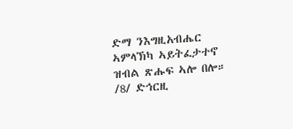ድማ ንእግዚአብሔር ኣምላኽካ ኣይትፈታተኖ ዝብል ጽሑፍ ኣሎ በሎ። /8/ ድኅርዚ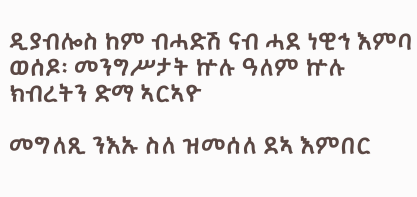ዲያብሎስ ከም ብሓድሽ ናብ ሓደ ነዊኅ እምባ ወሰዶ፡ መንግሥታት ኵሉ ዓለም ኵሉ ክብረትን ድማ ኣርኣዮ

መግለጺ ንእኡ ስለ ዝመሰለ ደኣ እምበር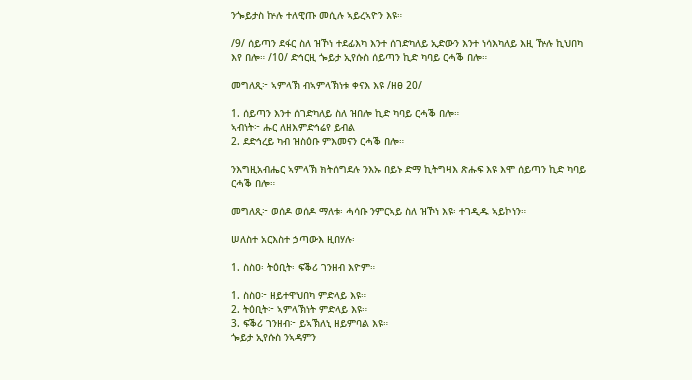ንጐይታስ ኵሉ ተለዊጡ መሲሉ ኣይረኣዮን እዩ።

/9/ ሰይጣን ደፋር ስለ ዝኾነ ተደፊእካ እንተ ሰገድካለይ ኢድውን እንተ ነሳእካለይ እዚ ዅሉ ኪህበካ እየ በሎ። /10/ ድኅርዚ ጐይታ ኢየሱስ ሰይጣን ኪድ ካባይ ርሓቕ በሎ።

መግለጺ፦ ኣምላኽ ብኣምላኽነቱ ቀናእ እዩ /ዘፀ 20/

1. ሰይጣን እንተ ሰገድካለይ ስለ ዝበሎ ኪድ ካባይ ርሓቕ በሎ።
ኣብነት፦ ሑር ለዘእምድኅሬየ ይብል
2. ደድኅረይ ካብ ዝስዕቡ ምእመናን ርሓቕ በሎ።

ንእግዚአብሔር ኣምላኽ ክትሰግደሉ ንእኡ በይኑ ድማ ኪትግዛእ ጽሑፍ እዩ እሞ ሰይጣን ኪድ ካባይ ርሓቕ በሎ።

መግለጺ፦ ወሰዶ ወሰዶ ማለቱ፡ ሓሳቡ ንምርኣይ ስለ ዝኾነ እዩ፡ ተገዲዱ ኣይኮነን።

ሠለስተ አርእስተ ኃጣውእ ዚበሃሉ፡

1. ስስዐ፡ ትዕቢት፡ ፍቕሪ ገንዘብ እዮም።

1. ስስዐ፦ ዘይተዋህበካ ምድላይ እዩ።
2. ትዕቢት፦ ኣምላኽነት ምድላይ እዩ።
3. ፍቕሪ ገንዘብ፦ ይኣኽለኒ ዘይምባል እዩ።
ጐይታ ኢየሱስ ንኣዳምን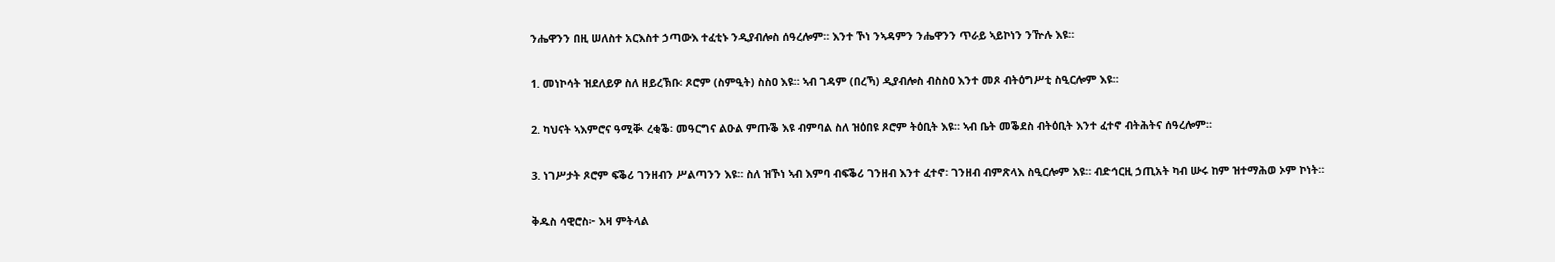ንሔዋንን በዚ ሠለስተ አርእስተ ኃጣውእ ተፈቲኑ ንዲያብሎስ ሰዓረሎም። እንተ ኾነ ንኣዳምን ንሔዋንን ጥራይ ኣይኮነን ንዅሉ እዩ።

1. መነኮሳት ዝደለይዎ ስለ ዘይረኽቡ፡ ጾሮም (ስምዒት) ስስዐ እዩ። ኣብ ገዳም (በረኻ) ዲያብሎስ ብስስዐ እንተ መጾ ብትዕግሥቲ ስዒርሎም እዩ።

2. ካህናት ኣእምሮና ዓሚቚ ረቂቕ፡ መዓርግና ልዑል ምጡቕ እዩ ብምባል ስለ ዝዕበዩ ጾሮም ትዕቢት እዩ። ኣብ ቤት መቕደስ ብትዕቢት እንተ ፈተኖ ብትሕትና ሰዓረሎም።

3. ነገሥታት ጾሮም ፍቕሪ ገንዘብን ሥልጣንን እዩ። ስለ ዝኾነ ኣብ እምባ ብፍቕሪ ገንዘብ እንተ ፈተኖ፡ ገንዘብ ብምጽላእ ስዒርሎም እዩ። ብድኅርዚ ኃጢአት ካብ ሡሩ ከም ዝተማሕወ ኦም ኮነት።

ቅዱስ ሳዊሮስ፦ እዛ ምትላል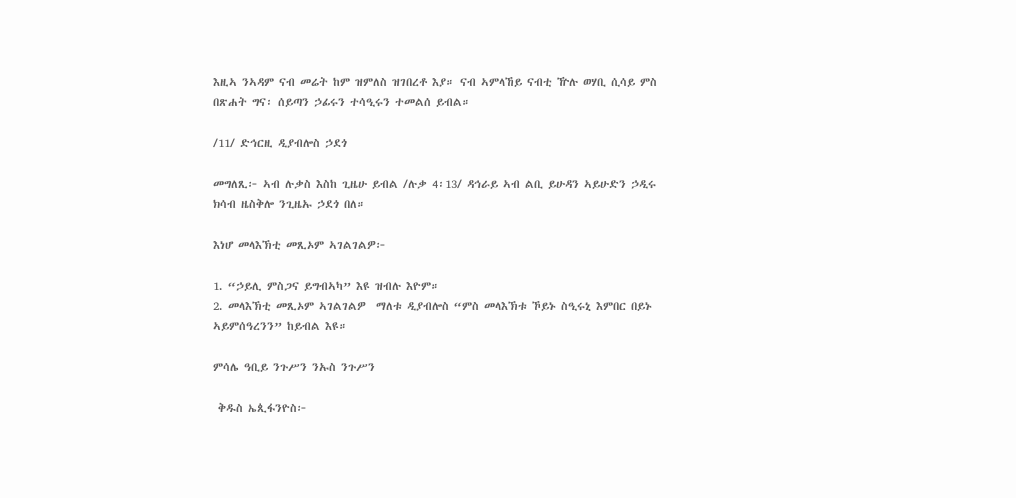እዚኣ ንኣዳም ናብ መሬት ከም ዝምለስ ዝገበረቶ እያ። ናብ ኣምላኸይ ናብቲ ዅሉ ወሃቢ ሲሳይ ምስ በጽሐት ግና፡ ሰይጣን ኃፊሩን ተሳዒሩን ተመልሰ ይብል።

/11/ ድኅርዚ ዲያብሎስ ኃደጎ

መግለጺ፦ ኣብ ሉቃስ እስከ ጊዜሁ ይብል /ሉቃ 4፡13/ ዳኅራይ ኣብ ልቢ ይሁዳን ኣይሁድን ኃዲሩ ክሳብ ዜስቅሎ ንጊዜኡ ኃደጎ በለ።

እነሆ መላእኽቲ መጺኦም ኣገልገልዎ፦

1. “ኃይሊ ምስጋና ይግብኣካ” እዩ ዝብሉ እዮም።
2. መላእኽቲ መጺኦም ኣገልገልዎ  ማለቱ ዲያብሎስ “ምስ መላእኽቱ ኾይኑ ስዒሩኒ እምበር በይኑ ኣይምሰዓረንን” ከይብል እዩ።

ምሳሌ ዓቢይ ንጉሥን ንኡስ ንጉሥን

 ቅዱስ ኤጲፋንዮስ፦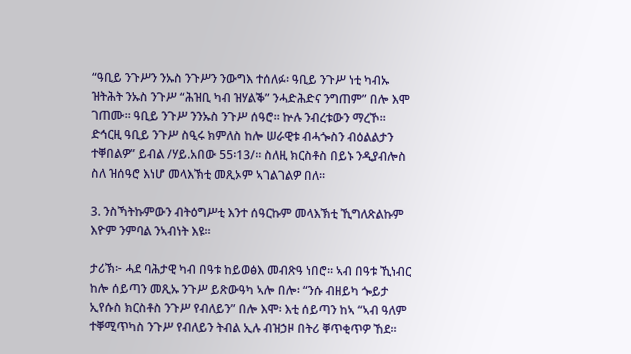“ዓቢይ ንጉሥን ንኡስ ንጉሥን ንውግእ ተሰለፉ፡ ዓቢይ ንጉሥ ነቲ ካብኡ ዝትሕት ንኡስ ንጉሥ “ሕዝቢ ካብ ዝሃልቕ” ንሓድሕድና ንግጠም” በሎ እሞ ገጠሙ። ዓቢይ ንጉሥ ንንኡስ ንጉሥ ሰዓሮ። ኵሉ ንብረቱውን ማረኾ። ድኅርዚ ዓቢይ ንጉሥ ስዒሩ ክምለስ ከሎ ሠራዊቱ ብሓጐስን ብዕልልታን ተቐበልዎ” ይብል /ሃይ.አበው 55፡13/። ስለዚ ክርስቶስ በይኑ ንዲያብሎስ ስለ ዝሰዓሮ እነሆ መላእኽቲ መጺኦም ኣገልገልዎ በለ።

3. ንስኻትኩምውን ብትዕግሥቲ እንተ ሰዓርኩም መላእኽቲ ኺግለጽልኩም እዮም ንምባል ንኣብነት እዩ።

ታሪኽ፦ ሓደ ባሕታዊ ካብ በዓቱ ከይወፅእ መብጽዓ ነበሮ። ኣብ በዓቱ ኺነብር ከሎ ሰይጣን መጺኡ ንጉሥ ይጽውዓካ ኣሎ በሎ፡ “ንሱ ብዘይካ ጐይታ ኢየሱስ ክርስቶስ ንጉሥ የብለይን” በሎ እሞ፡ እቲ ሰይጣን ከኣ “ኣብ ዓለም ተቐሚጥካስ ንጉሥ የብለይን ትብል ኢሉ ብዝኃዞ በትሪ ቐጥቂጥዎ ኸደ።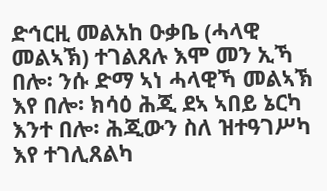ድኅርዚ መልአከ ዑቃቤ (ሓላዊ መልኣኽ) ተገልጸሉ እሞ መን ኢኻ በሎ፡ ንሱ ድማ ኣነ ሓላዊኻ መልኣኽ እየ በሎ፡ ክሳዕ ሕጂ ደኣ ኣበይ ኔርካ እንተ በሎ፡ ሕጂውን ስለ ዝተዓገሥካ እየ ተገሊጸልካ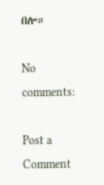በሎ።

No comments:

Post a Comment